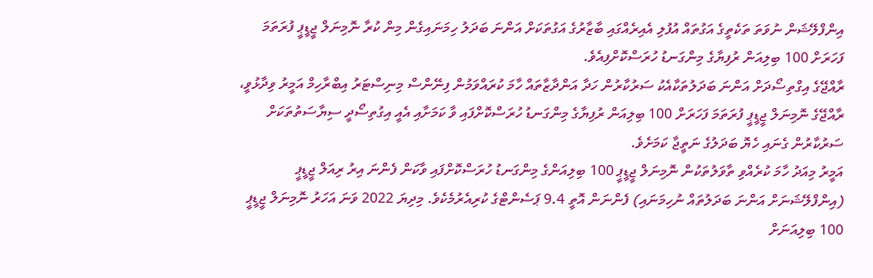އިންފްލޭޝަން ނުވަތަ ތަކެތީގެ އަގުތައް އުފުލި އެއިރެއްގައި ބާޒާރުގެ އަގުތަކަށް އަންނަ ބަދަލު ހިމަނައިގެން މިން ކުރާ ނޮމިނަލް ޖީޑީޕީ ފުރަތަމަ ފަހަރަށް 100 ބިލިއަން ރުފިޔާގެ މިންގަނޑު ހުރަސްކޮށްފިއެވެ.
ރާއްޖޭގެ އިގްތިސޯދަށް އަންނަ ބަދަލުތަކާއެކު ސަރުކާރުން ހަދާ އަންދާޒާތައް ހާމަ ކުރައްވަމުން ފިނޭންސް މިނިސްޓަރު އިބްރާހިމް އަމީރު ވިދާޅުވީ، ރާއްޖޭގެ ނޮމިނަލް ޖީޑީޕީ ފުރަތަމަ ފަހަރަށް 100 ބިލިއަން ރުފިޔާގެ މިންގަނޑު ހުރަސްކޮށްފައި ވާ ކަމަށާއި އެއީ އިގުތިސޯދީ ސިޔާސަތުތަކަށް ސަރުކާރުން ގެނައި ހެޔޮ ބަދަލުގެ ނަތީޖާ ކަމަށެވެ.
އަމީރު މިއަދު ހާމަ ކުރެއްވި ތާވަލުތަކުން ނޮމިނަލް ޖީޑީޕީ 100 ބިލިއަންގެ މިންގަނޑު ހުރަސްކޮށްފައި ވާކަން ފެންނަ އިރު ރިއަލް ޖީޑީޕީ (އިންފްލޭޝަނަށް އަންނަ ބަދަލުތައް ނުހިމަނައި) ފެންނަން އޮތީ 9.4 ޕަސެންޓްގެ ކުރިއެރުމެކެވެ. މިދިޔަ 2022 ވަނަ އަހަރު ނޮމިނަލް ޖީޑީޕީ 100 ބިލިއަނަށް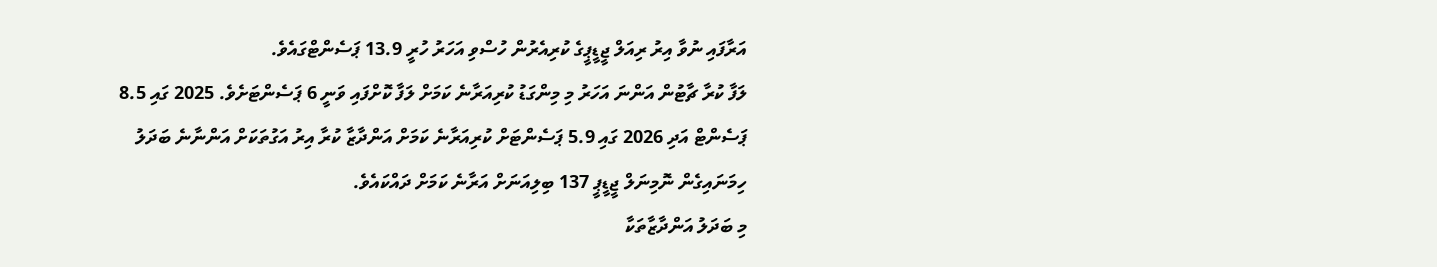އަރާފައި ނުވާ އިރު ރިއަލް ޖީޑީޕީގެ ކުރިއެރުން ހުސްވި އަހަރު ހުރީ 13.9 ޕަސެންޓްގައެވެ.
ލަފާ ކުރާ ޗާޓުން އަންނަ އަހަރު މި މިންގަޑު ކުރިއަރާނެ ކަމަށް ލަފާ ކޮށްފައި ވަނީ 6 ޕަސެންޓަށެވެ. 2025 ގައި 8.5 ޕަސެންޓް އަދި 2026 ގައި 5.9 ޕަސެންޓަށް ކުރިއަރާނެ ކަމަށް އަންދާޒާ ކުރާ އިރު އަގުތަކަށް އަންނާނެ ބަދަލު ހިމަނައިގެން ނޮމިނަލް ޖީޑީޕީ 137 ބިލިއަނަށް އަރާނެ ކަމަށް ދައްކައެވެ.
މި ބަދަލު އަންދާޒާތަކާ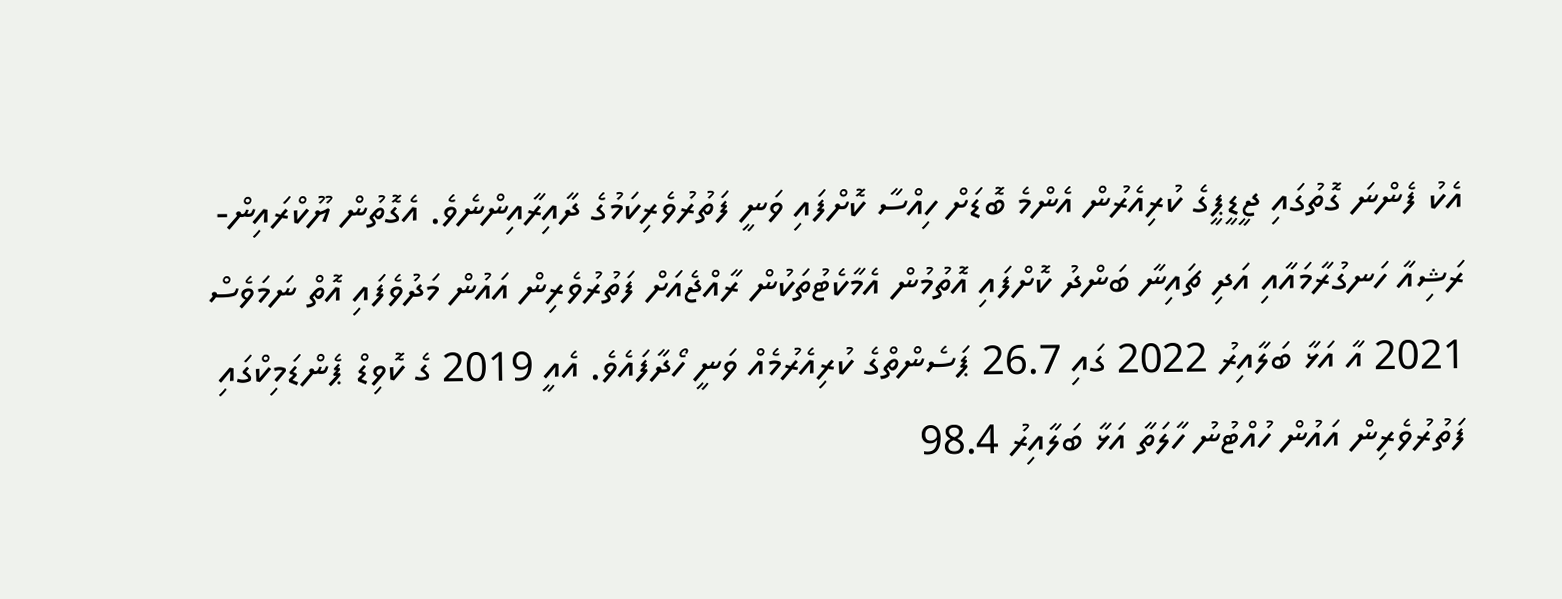އެކު ފެންނަ ގޮތުގައި ޖީޑީޕީގެ ކުރިއެރުން އެންމެ ބޮޑަށް ހިއްސާ ކޮށްފައި ވަނީ ފަތުރުވެރިކަމުގެ ދާއިރާއިންނެވެ. އެގޮތުން ޔޫކްރައިން-ރަޝިއާ ހަނގުރާމައާއި އަދި ޗައިނާ ބަންދު ކޮށްފައި އޮތުމުން އެމާކެޓުތަކުން ރާއްޖެއަށް ފަތުރުވެރިން އައުން މަދުވެފައި އޮތް ނަމަވެސް 2021 އާ އަޅާ ބަލާއިރު 2022 ގައި 26.7 ޕަސެންތްގެ ކުރިއެރުމެއް ވަނީ ހޯދާފައެވެ. އެއީ 2019 ގެ ކޮވިޑް ޕެންޑަމިކްގައި ފަތުރުވެރިން އައުން ހުއްޓުނު ހާލަތާ އަޅާ ބަލާއިރު 98.4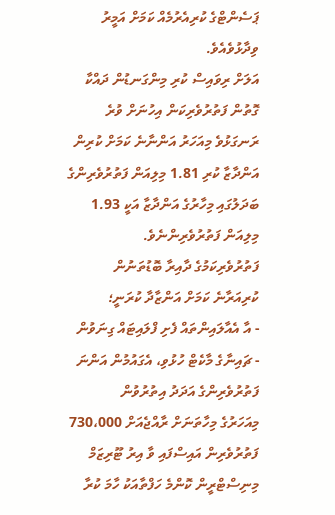ޕަސެންޓްގެ ކުރިއެރުމެއް ކަމަށް އަމީރު ވިދާޅުވެއެވެ.
އަލަށް ރިވައިސް ކުރި މިންގަނޑުން ދައްކާ ގޮތުން ފަތުރުވެރިކަން އިހުނަށް ވުރެ ރަނގަޅުވެ މިއަހަރު އަންނާނެ ކަމަށް ކުރިން އަންދާޒާ ކުރި 1.81 މިލިއަން ފަތުރުވެރިންގެ ބަދަލުގައި މިހާރުގެ އަންދާޒާ އަކީ 1.93 މިލިއަން ފަތުރުވެރިންނެވެ.
ފަތުރުވެރިކަމުގެ ދާއިރާ ބޮޑުތަނުން ކުރިއަރާނެ ކަމަށް އަންޒާދާ ކުރަނީ؛
- އާ އެއާލައިންތައް ފެށި ފްލައިޓައް ގިނަވުން
- ޗައިނާގެ މާކެޓް ހުޅުވި، އެގައުމުން އަންނަ ފަތުރުވެރިންގެ އަދަދު އިތުރުވުން
މިއަހަރުގެ މިހާތަނަށް ރާއްޖެއަށް 730،000 ފަތުރުވެރިން އައިސްފައި ވާ އިރު ޓޫރިޒަމް މިނިސްޓްރީން ކޮންމެ ހަފްތާއަކު ހާމަ ކުރާ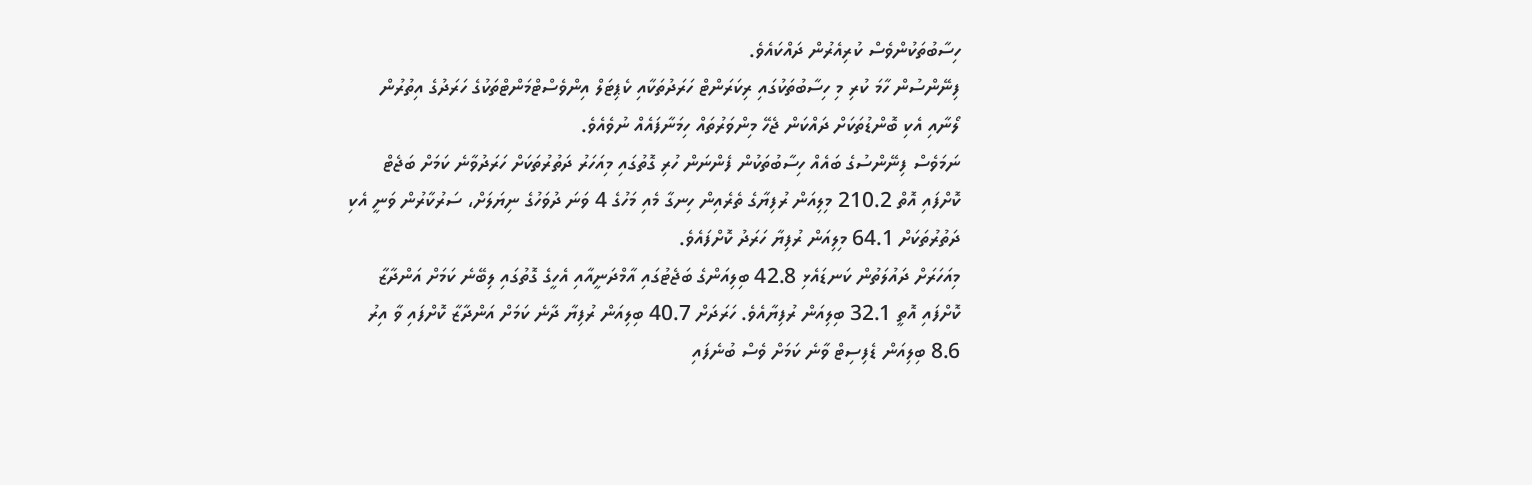ހިސާބުތަކުންވެސް ކުރިއެރުން ދައްކައެވެ.
ފިނޭންސުން ހާމަ ކުރި މި ހިސާބުތަކުގައި ރިކަރަންޓް ހަރަދުތަކާއި ކެޕިޓަލް އިންވެސްޓްމަންޓްތަކުގެ ހަރަދުގެ އިތުރުން ލޯނާއި އެކި ބޮންޑުތަކަށް ދައްކަން ޖެހޭ މިންވަރުތައް ހިމަނާފައެއް ނުވެއެވެ.
ނަމަވެސް ފިނޭންސުގެ ބައެއް ހިސާބުތަކުން ފެންނަން ހުރި ގޮތުގައި މިއަހަރު ދަތުރުތަކަށް ހަރަދުވާނެ ކަމަށް ބަޖެޓް ކޮށްފައި އޮތް 210.2 މިލިއަން ރުފިޔާގެ ތެރެއިން ހިނގާ މެއި މަހުގެ 4 ވަނަ ދުވަހުގެ ނިޔަލަށް، ސަރުކާރުން ވަނީ އެކި ދަތުރުތަކަށް 64.1 މިލިއަން ރުފިޔާ ހަރަދު ކޮށްފައެވެ.
މިއަހަރަށް ދައުލަތުން ކަނޑައެޅި 42.8 ބިލިއަންގެ ބަޖެޓުގައި އާމްދަނީއާއި އެހީގެ ގޮތުގައި ލިބޭނެ ކަމަށް އަންދާޒާ ކޮށްފައި އޮތީ 32.1 ބިލިއަން ރުފިޔާއެވެ. ހަރަދަށް 40.7 ބިލިއަން ރުފިޔާ ދާނެ ކަމަށް އަންދާޒާ ކޮށްފައި ވާ އިރު 8.6 ބިލިއަން ޑެފިސިޓް ވާނެ ކަމަށް ވެސް ބުނެފައި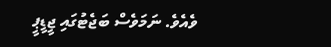ވެއެވެ. ނަމަވެސް ބަޖެޓުގައި ޖީޑީޕީ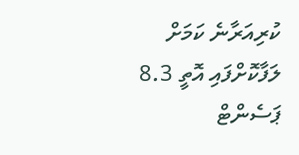ކުރިއަރާނެ ކަމަށް ލަފާކޮށްފައި އޮތީ 8.3 ޕަސެންޓް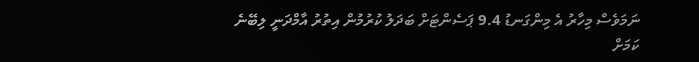ނަމަވެސް މިހާރު އެ މިންގަނޑު 9.4 ޕަސެންޓަށް ބަދަލު ކުރުމުން އިތުރު އާމްދަނީ ލިބޭނެ ކަމަށް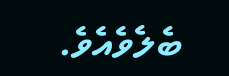ބެލެވެއެވެ.